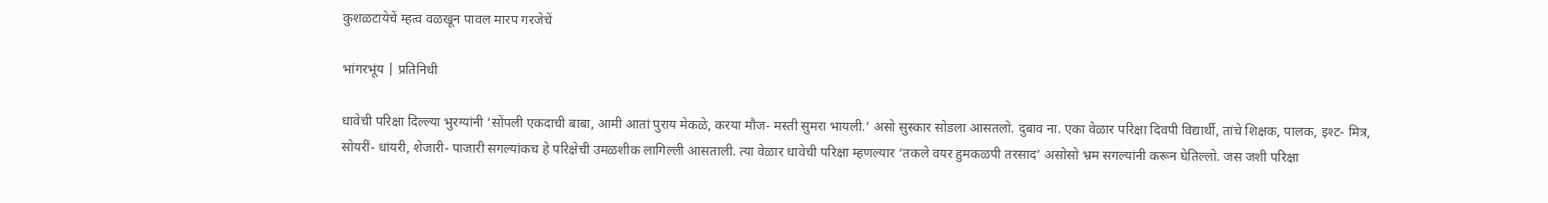कुशळटायेचें म्हत्व वळखून पावल मारप गरजेचें

भांगरभूंय | प्रतिनिधी

धावेची परिक्षा दिल्ल्या भुरग्यांनी ‘सोंपली एकदाची बाबा, आमी आतां पुराय मेकळे, करया मौज- मस्ती सुमरा भायली.’ असो सुस्कार सोडला आसतलो. दुबाव ना. एका वेळार परिक्षा दिवपी विद्यार्थी, तांचे शिक्षक, पालक, इश्ट- मित्र, सोयरीं- धांयरी, शेजारी- पाजारी सगल्यांकच हे परिक्षेची उमळशीक लागिल्ली आसताली. त्या वेळार धावेची परिक्षा म्हणल्यार ‘तकले वयर हुमकळपी तरसाद’ असोसो भ्रम सगल्यांनी करून घेतिल्लो. जस जशी परिक्षा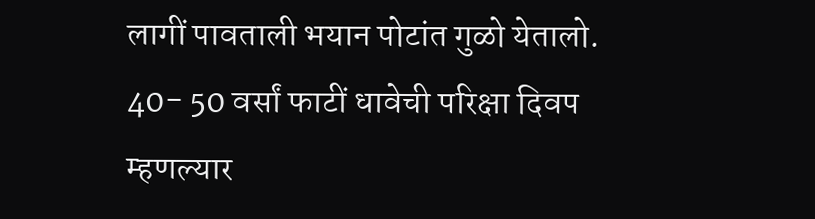लागीं पावताली भयान पोटांत गुळो येतालो. 40- 50 वर्सां फाटीं धावेची परिक्षा दिवप म्हणल्यार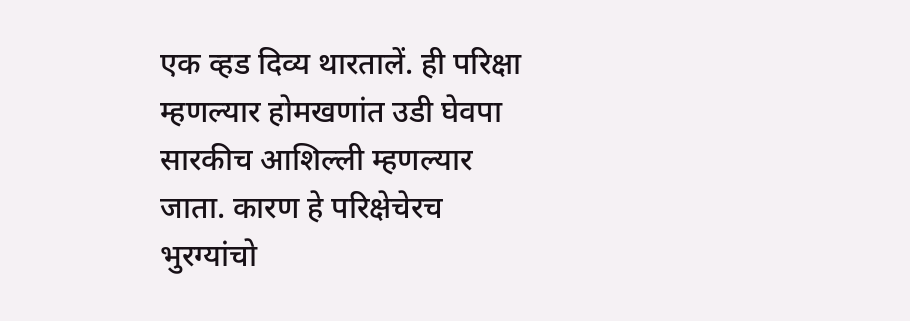एक व्हड दिव्य थारतालें. ही परिक्षा म्हणल्यार होमखणांत उडी घेवपा सारकीच आशिल्ली म्हणल्यार जाता. कारण हे परिक्षेचेरच भुरग्यांचो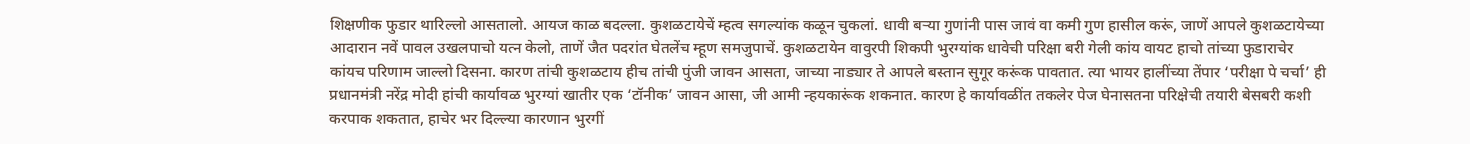शिक्षणीक फुडार थारिल्लो आसतालो. आयज काळ बदल्ला. कुशळटायेचें म्हत्व सगल्यांक कळून चुकलां. धावी बर्‍या गुणांनी पास जावं वा कमी गुण हासील करूं, जाणें आपले कुशळटायेच्या आदारान नवें पावल उखलपाचो यत्न केलो, ताणें जैत पदरांत घेतलेंच म्हूण समजुपाचें. कुशळटायेन वावुरपी शिकपी भुरग्यांक धावेची परिक्षा बरी गेली कांय वायट हाचो तांच्या फुडाराचेर कांयच परिणाम जाल्लो दिसना. कारण तांची कुशळटाय हीच तांची पुंजी जावन आसता, जाच्या नाड्यार ते आपले बस्तान सुगूर करूंक पावतात. त्या भायर हालींच्या तेंपार ‘परीक्षा पे चर्चा’ ही प्रधानमंत्री नरेंद्र मोदी हांची कार्यावळ भुरग्यां खातीर एक ‘टॉनीक’ जावन आसा, जी आमी न्हयकारूंक शकनात. कारण हे कार्यावळींत तकलेर पेज घेनासतना परिक्षेची तयारी बेसबरी कशी करपाक शकतात, हाचेर भर दिल्ल्या कारणान भुरगीं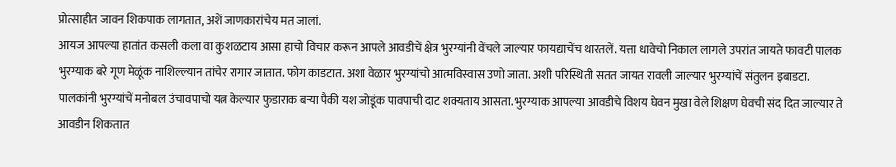प्रोत्साहीत जावन शिकपाक लागतात, अशें जाणकारांचेय मत जालां.
आयज आपल्या हातांत कसली कला वा कुशळटाय आसा हाचो विचार करून आपले आवडीचें क्षेत्र भुरग्यांनी वेंचले जाल्यार फायद्याचेंच थारतलें. यत्ता धावेचो निकाल लागले उपरांत जायते फावटी पालक भुरग्याक बरे गूण मेळूंक नाशिल्ल्यान तांचेर रागार जातात. फोग काडटात. अशा वेळार भुरग्यांचो आत्मविस्वास उणो जाता. अशी परिस्थिती सतत जायत रावली जाल्यार भुरग्यांचें संतुलन इबाडटा. पालकांनी भुरग्यांचें मनोबल उंचावपाचो यत्न केल्यार फुडाराक बर्‍या पैकी यश जोडूंक पावपाची दाट शक्यताय आसता. भुरग्याक आपल्या आवडीचे विशय घेवन मुखा वेले शिक्षण घेवची संद दित जाल्यार ते आवडीन शिकतात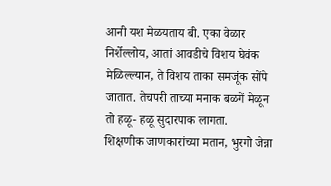आनी यश मेळयताय बी. एका वेळार निर्शेल्लोय, आतां आवडीचे विशय घेवंक मेळिल्ल्यान, ते विशय ताका समजूंक सोंपे जातात. तेचपरी ताच्या मनाक बळगें मेळून तो हळू- हळू सुदारपाक लागता.
शिक्षणीक जाणकारांच्या मतान, भुरगो जेन्ना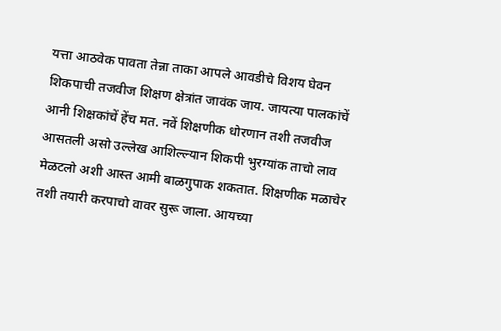यत्ता आठवेक पावता तेन्ना ताका आपले आवडीचे विशय घेवन शिकपाची तजवीज शिक्षण क्षेत्रांत जावंक जाय. जायत्या पालकांचें आनी शिक्षकांचें हेंच मत. नवें शिक्षणीक धोरणान तशी तजवीज आसतली असो उल्लेख आशिल्ल्यान शिकपी भुरग्यांक ताचो लाव मेळटलो अशी आस्त आमी बाळगुपाक शकतात. शिक्षणीक मळाचेर तशी तयारी करपाचो वावर सुरू जाला. आयच्या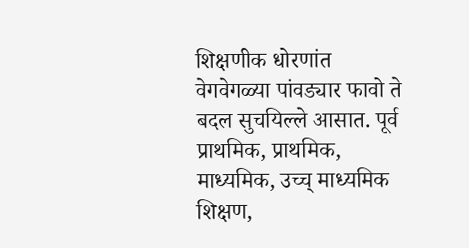शिक्षणीक धोरणांत वेगवेगळ्या पांवड्यार फावो ते बदल सुचयिल्ले आसात. पूर्व प्राथमिक, प्राथमिक, माध्यमिक, उच्च् माध्यमिक शिक्षण,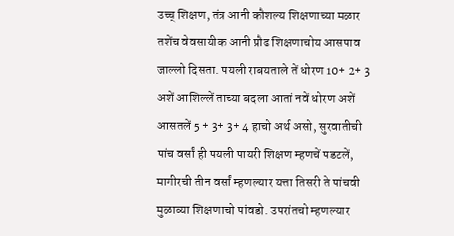उच्च् शिक्षण, तंत्र आनी कौशल्य शिक्षणाच्या मळार तशेंच वेवसायीक आनी प्रौढ शिक्षणाचोय आसपाव जाल्लो दिसता. पयली राबयताले तें धोरण 10+ 2+ 3 अशें आशिल्लें ताच्या बदला आतां नवें धोरण अशें आसतलें 5 + 3+ 3+ 4 हाचो अर्थ असो, सुरवातीची पांच वर्सां ही पयली पायरी शिक्षण म्हणचें पडटलें, मागीरची तीन वर्सां म्हणल्यार यत्ता तिसरी ते पांचवी मुळाव्या शिक्षणाचो पांवडो. उपरांतचो म्हणल्यार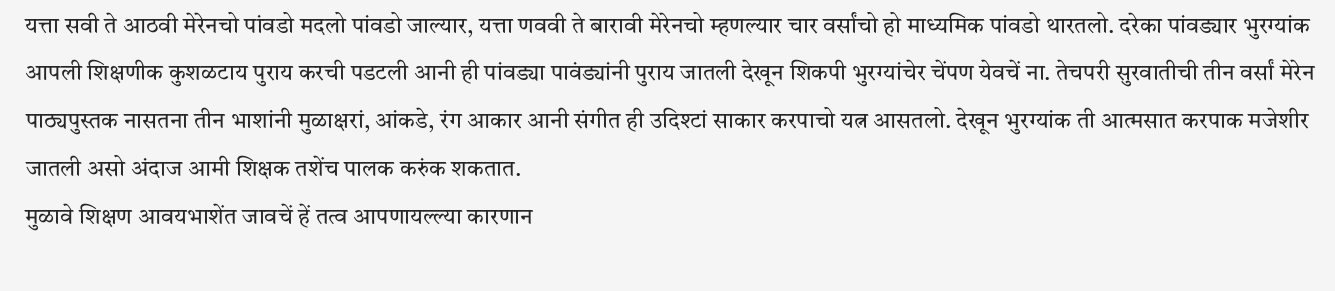यत्ता सवी ते आठवी मेरेनचो पांवडो मदलो पांवडो जाल्यार, यत्ता णववी ते बारावी मेरेनचो म्हणल्यार चार वर्सांचो हो माध्यमिक पांवडो थारतलो. दरेका पांवड्यार भुरग्यांक आपली शिक्षणीक कुशळटाय पुराय करची पडटली आनी ही पांवड्या पावंड्यांनी पुराय जातली देखून शिकपी भुरग्यांचेर चेंपण येवचें ना. तेचपरी सुरवातीची तीन वर्सां मेरेन पाठ्यपुस्तक नासतना तीन भाशांनी मुळाक्षरां, आंकडे, रंग आकार आनी संगीत ही उदिश्टां साकार करपाचो यत्न आसतलो. देखून भुरग्यांक ती आत्मसात करपाक मजेशीर जातली असो अंदाज आमी शिक्षक तशेंच पालक करुंक शकतात.
मुळावे शिक्षण आवयभाशेंत जावचें हें तत्व आपणायल्ल्या कारणान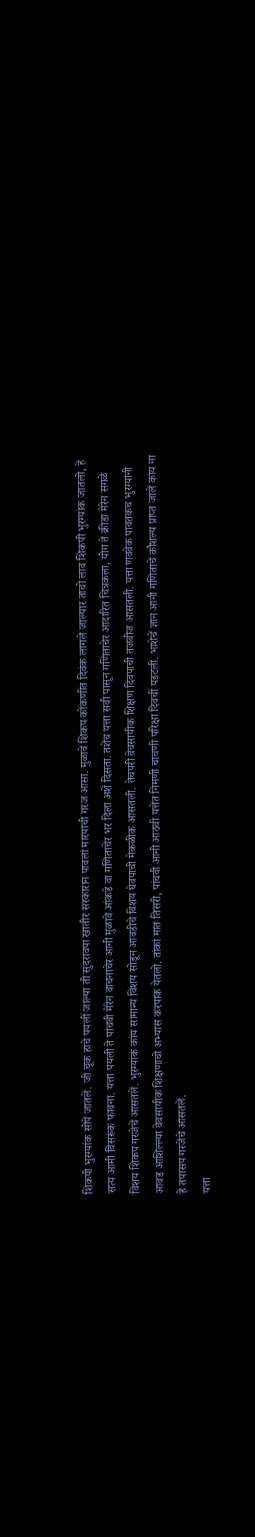शिकपी भुरग्यांक सोपें जातलें. जी चूक हाचे पयलीं जाल्या ती सुदरावपा खातीर सरकारान पावलां मारपाची गरज आसा. मुळावे शिकप कोंकणींत दिवंक लागले जाल्यार ताचो लाव शिकपी भुरग्यांक जातलो, हें सत्य आमी विसरूंक फावना. यत्ता पयली ते पांचवी मेरेन वाचनाचेर आनी मुळावे आंकडे वा गणिताचेर भर दिला अशें दिसता. तशेंच यत्ता सवी पासून गणिताचेर आदारित चित्रकला, योग ते क्रीडा मेरेन सगळे विशय शिकप गरजेचें आसतलें. भुरग्यांक कांय सामान्य विशय सोडून आवडीचे विशय घेवपाची मेकळीक आसतली. तेचपरी वेवसायीक शिक्षण दिवपाची तजवीज आसतली. यत्ता णववेक पावतकच भुरग्यांनी आवड आशिल्ल्या वेवसायीक शिक्षणाचो अभ्यास करपाक येतलो. तांकां मात तिसरी, पांचवी आनी आठवी यत्तेंत निमणी चाचणी परिक्षा दिवचीं पडटली. भाशेचें ज्ञान आनी गणिताचें कौशल्य प्राप्त जालें कांय ना हें तपासप गरजेंचे आसतलें.
यत्ता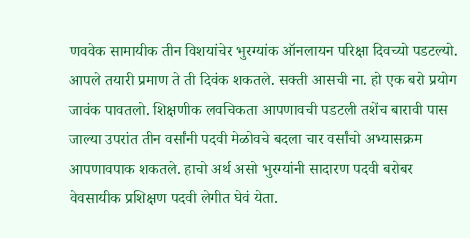णववेक सामायीक तीन विशयांचेर भुरग्यांक ऑनलायन परिक्षा दिवच्यो पडटल्यो. आपले तयारी प्रमाण ते ती दिवंक शकतले. सक्ती आसची ना. हो एक बरो प्रयोग जावंक पावतलो. शिक्षणीक लवचिकता आपणावची पडटली तशेंच बारावी पास जाल्या उपरांत तीन वर्सांनी पदवी मेळोवचे बदला चार वर्सांचो अभ्यासक्रम आपणावपाक शकतले. हाचो अर्थ असो भुरग्यांनी सादारण पदवी बरोबर वेवसायीक प्रशिक्षण पदवी लेगीत घेवं येता.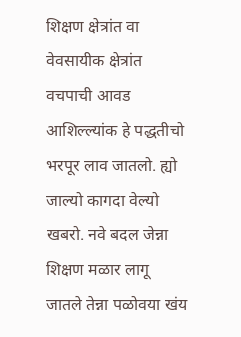शिक्षण क्षेत्रांत वा वेवसायीक क्षेत्रांत वचपाची आवड आशिल्ल्यांक हे पद्धतीचो भरपूर लाव जातलो. ह्यो जाल्यो कागदा वेल्यो खबरो. नवे बदल जेन्ना शिक्षण मळार लागू जातले तेन्ना पळोवया खंय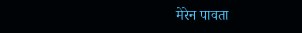मेरेन पावता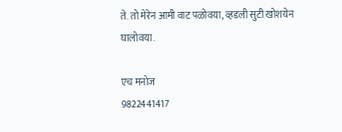ते. तो मेरेन आमी वाट पळोवया, व्हडली सुटी खोशयेन घालोवया.

एच मनोज
9822441417